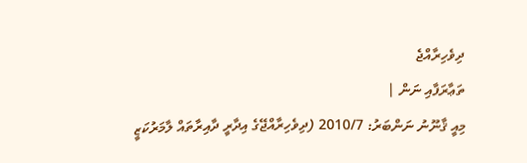ދިވެހިރާއްޖެ
ތަޢާރަފާއި ނަން |
މިއީ ޤާނޫނު ނަންބަރު: 2010/7 (ދިވެހިރާއްޖޭގެ އިދާރީ ދާއިރާތައް ލާމަރުކަޒީ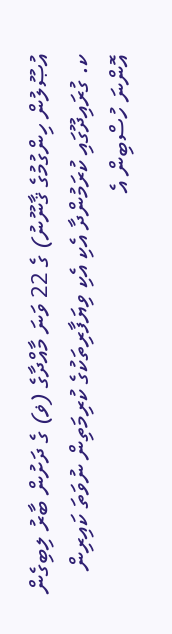އުޞޫލުން ހިންގުމުގެ ޤާނޫނު) ގެ 22 ވަނަ މާއްދާގެ (ޥ) ގެ ދަށުން ބާރު ލިބިގެން ކ. ގުރައިދޫގައި ކުރަމުންދާ އެކި އެކި ވިޔަފާރިތަކުގެ ކުރިމަތިން ނުވަތަ ކައިރިން އޮންނަ ހުސްބިން އެ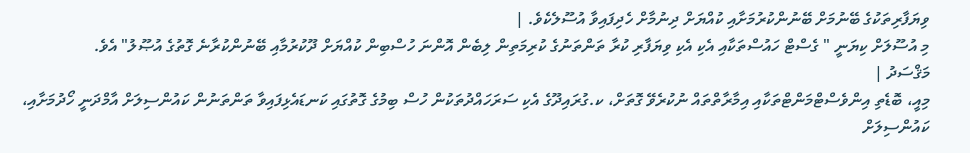ވިޔަފާރިތަކުގެ ބޭނުމަށް ބޭނުންކުރުމަށާއި ކުއްޔަށް ދިނުމާށް ހެދިފައިވާ އުސޫލެކެވެ. |
މި އުސޫލަށް ކިޔަނީ " ގެސްޓް ހައުސްތަކާއި އެކި އެކި ވިޔަފާރި ކުރާ ތަންތަނުގެ ކުރިމަތިން ލިބެން އޮންނަ ހުސްބިން ކުއްޔަށް ދޫކުރުމާއި ބޭނުންކުރާނެ ގޮތުގެ އުޞޫލު" އެވެ.
މަޤްސަދު |
މިއީ، ބޮޑެތި އިންވެސްޓްމަންޓްތަކާއި އިމާރާތްތައް ނުކުރެވޭ ގޮތަށް، ކ.ގުރައިދޫގެ އެކި ސަރަހައްދުތަކުން ހުސް ބިމުގެ ގޮތުގައި ކަނޑައެޅިފައިވާ ތަންތަނުން ކައުންސިލަށް އާމްދަނީ ހޯދުމަށާއި، ކައުންސިލަށް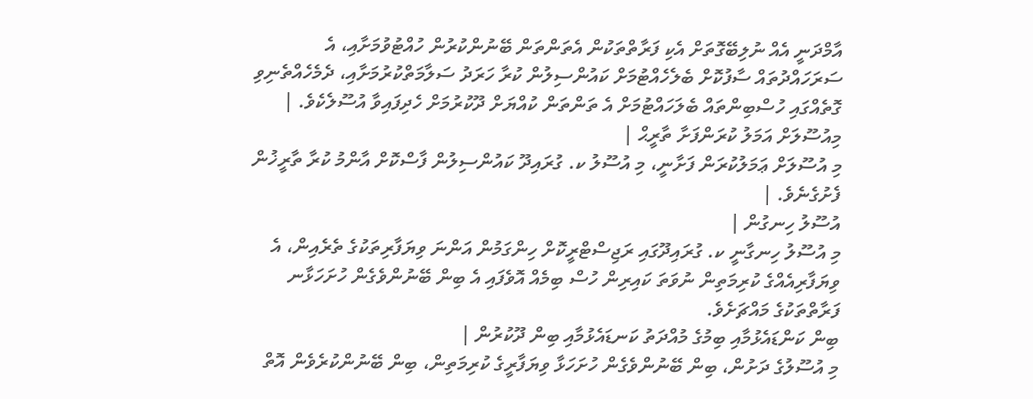އާމްދަނީ އެއް ނުލިބޭގޮތަށް އެކި ފަރާތްތަކުން އެތަންތަން ބޭނުންކުރުން ހުއްޓުވުމަށާއި، އެ ސަރަހައްދުތައް ސާފުކޮށް ބެލެހެއްޓުމަށް ކައުންސިލުން ކުރާ ހަރަދު ސަލާމަތްކުރުމަށާއި، ދެމެހެއްތެނިވި ގޮތެއްގައި ހުސްބިންތައް ބެލަހައްޓުމަށް އެ ތަންތަން ކުއްޔަށް ދޫކުރުމަށް ހެދިފައިވާ އުސޫލެކެވެ. |
މިއުސޫލަށް އަމަލު ކުރަންފަށާ ތާރީޙް |
މި އުސޫލަށް ޢަމަލުކުރަން ފަށާނީ، މި އުސޫލު ކ. ގުރައިދޫ ކައުންސިލުން ފާސްކޮށް އާންމު ކުރާ ތާރީޚުން ފެށުގެނެވެ. |
އުސޫލު ހިނގުން |
މި އުސޫލު ހިނގާނީ ކ. ގުރައިދޫގައި ރަޖިސްޓްރީކޮށް ހިންގަމުން އަންނަ ވިޔަފާރިތަކުގެ ތެރެއިން، އެ ވިޔަފާރިއެއްގެ ކުރިމަތިން ނުވަތަ ކައިރިން ހުސް ބިމެއް އޮވެފައި އެ ބިން ބޭނުންވެގެން ހުށަހަޅާނ ފަރާތްތަކުގެ މައްޗަށެވެ.
ބިން ކަންޑައެޅުމާއި ބިމުގެ މުއްދަތު ކަނޑައެޅުމާއި ބިން ދޫކުރުން |
މި އުސޫލުގެ ދަށުން، ބިން ބޭނުންވެގެން ހުށަހަޅާ ވިޔަފާރީގެ ކުރިމަތިން، ބިން ބޭނުންކުރެވެން އޮތް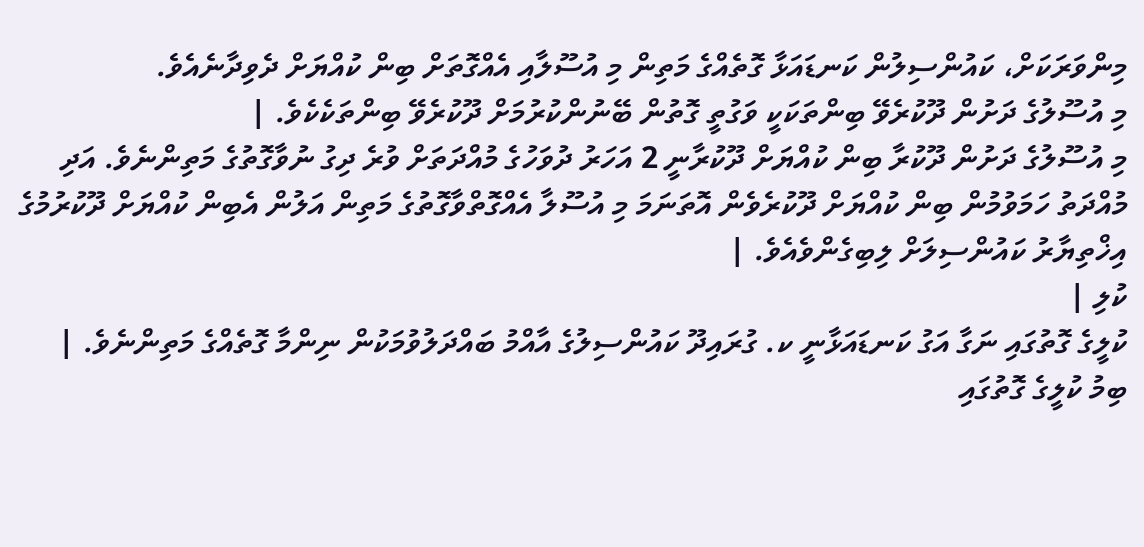މިންވަރަކަށް، ކައުންސިލުން ކަނޑައަޅާ ގޮތެއްގެ މަތިން މި އުސޫލާއި އެއްގޮތަށް ބިން ކުއްޔަށް ދެވިދާނެއެވެ.
މި އުސޫލުގެ ދަށުން ދޫކުރެވޭ ބިންތަކަކީ ވަގުތީ ގޮތުން ބޭނުންކުރުމަށް ދޫކުރެވޭ ބިންތަކެކެވެ. |
މި އުސޫލުގެ ދަށުން ދޫކުރާ ބިން ކުއްޔަށް ދޫކުރާނީ 2 އަހަރު ދުވަހުގެ މުއްދަތަށް ވުރެ ދިގު ނުވާގޮތުގެ މަތިންނެވެ. އަދި މުއްދަތު ހަމަވުމުން ބިން ކުއްޔަށް ދޫކުރެވެން އޮތަނަމަ މި އުސޫލާ އެއްގޮތްވާގޮތުގެ މަތިން އަލުން އެބިން ކުއްޔަށް ދޫކުރުމުގެ އިޚްތިޔާރު ކައުންސިލަށް ލިބިގެންވެއެވެ. |
ކުލި |
ކުލީގެ ގޮތުގައި ނަގާ އަގު ކަނޑައަޅާނީ ކ. ގުރައިދޫ ކައުންސިލުގެ އާއްމު ބައްދަލުވުމަކުން ނިންމާ ގޮތެއްގެ މަތިންނެވެ. |
ބިމު ކުލީގެ ގޮތުގައި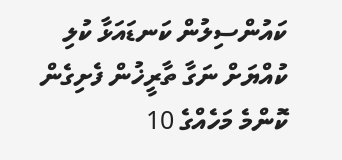ކައުންސިލުން ކަނޑައަޅާ ކުލި ކުއްޔަށް ނަގާ ތާރީޚުން ފެށިގެން ކޮންމެ މަހެއްގެ 10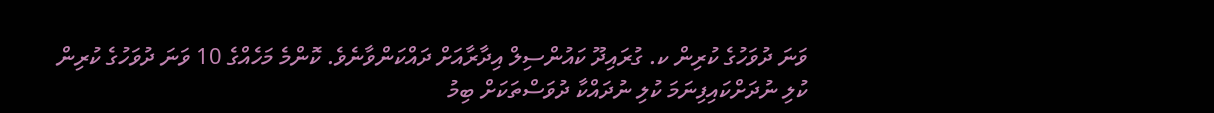ވަނަ ދުވަހުގެ ކުރިން ކ. ގުރައިދޫ ކައުންސިލް އިދާރާއަށް ދައްކަންވާނެވެ. ކޮންމެ މަހެއްގެ 10 ވަނަ ދުވަހުގެ ކުރިން ކުލި ނުދަށްކައިފިނަމަ ކުލި ނުދައްކާ ދުވަސްތަކަށް ބިމު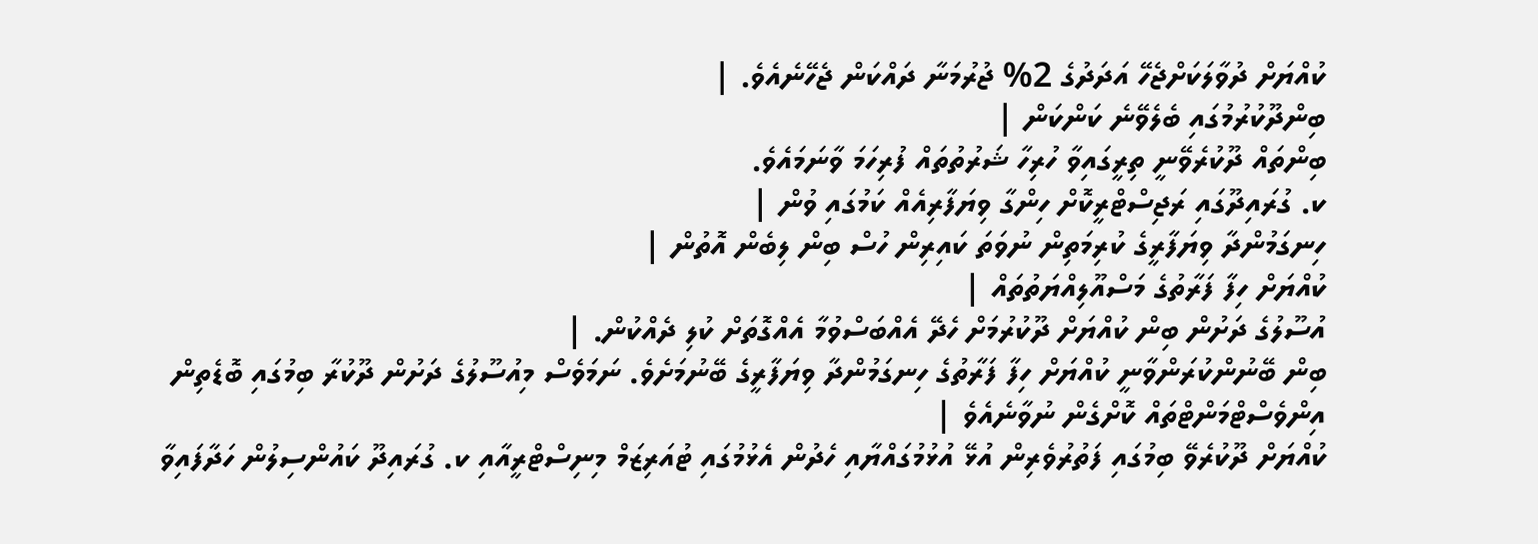ކުއްޔަށް ދުވާލަކަށްޖެހޭ އަދަދުގެ 2% ޖުރުމަނާ ދައްކަން ޖެހޭނެއެވެ. |
ބިންދޫކުރުމުގައި ބެލެވޭނެ ކަންކަން |
ބިންތައް ދޫކުރެވޭނީ ތިރީގައިވާ ހުރިހާ ޝަރުތުތައް ފުރިހަމަ ވާނަމައެވެ.
ކ. ގުރައިދޫގައި ރަޖިސްޓްރީކޮށް ހިންގާ ވިޔަފާރިއެއް ކަމުގައި ވުން |
ހިނގަމުންދާ ވިޔަފާރީގެ ކުރިމަތިން ނުވަތަ ކައިރިން ހުސް ބިން ލިބެން އޮތުން |
ކުއްޔަށް ހިފާ ފަރާތުގެ މަސްއޫލިއްޔަތުތައް |
އުސޫލުގެ ދަށުން ބިން ކުއްޔަށް ދޫކުރުމަށް ހެދޭ އެއްބަސްވުމާ އެއްގޮތަށް ކުލި ދެއްކުން. |
ބިން ބޭނުންކުރަންވާނީ ކުއްޔަށް ހިފާ ފަރާތުގެ ހިނގަމުންދާ ވިޔަފާރީގެ ބޭނުމަށެވެ. ނަމަވެސް މިއުސޫލުގެ ދަށުން ދޫކުރާ ބިމުގައި ބޮޑެތިން އިންވެސްޓްމަންޓްތައް ކޮށްގެން ނުވާނެއެވެ |
ކުއްޔަށް ދޫކުރެވޭ ބިމުގައި ފަތުރުވެރިން އުޅޭ އުޅުމުގައްޔާއި ހެދުން އެޅުމުގައި ޓުއަރިޒަމް މިނިސްޓްރީއާއި ކ. ގުރައިދޫ ކައުންސިލުން ހަދާފައިވާ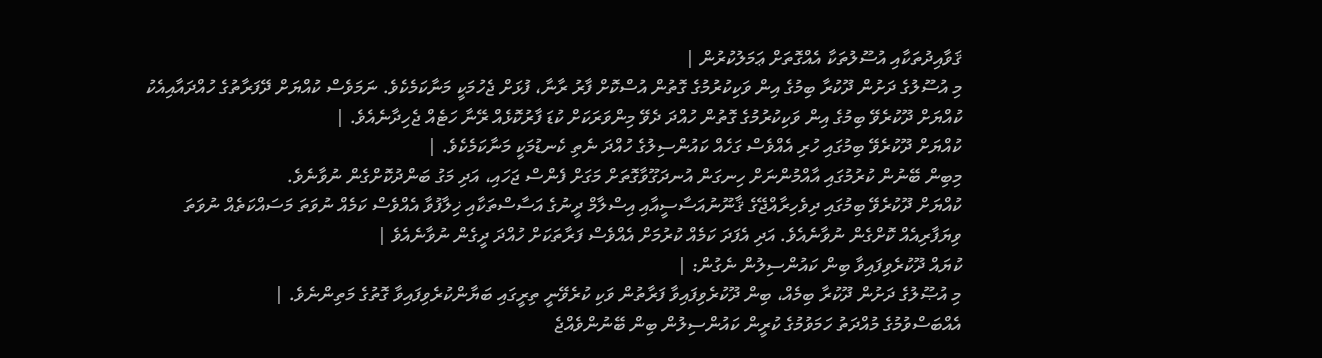ޤަވާއިދުތަކާއި އުސޫލުތަކާ އެއްގޮތަށް ޢަމަލުކުރުން |
މި އުސޫލުގެ ދަށުން ދޫކުރާ ބިމުގެ އިން ވަކިކުރުމުގެ ގޮތުން އުސްކޮށް ފާރު ރާނާ، ފުޅަށް ޖެހުމަކީ މަނާކަމެކެވެ. ނަމަވެސް ކުއްޔަށް ދޭފަރާތުގެ ހުއްދައާއިއެކު ކުއްޔަށް ދޫކުރެވޭ ބިމުގެ އިން ވަކިކުރުމުގެ ގޮތުން ހުއްދަ ދެވޭ މިންވަރަކަށް ކުޑަ ފާރުކޮޅެއް ރޭނާ ހަޓެއް ޖެހިދާނެއެވެ. |
ކުއްޔަށް ދޫކުރެވޭ ބިމުގައި ހުރި އެއްވެސް ގަހެއް ކައުންސިލުގެ ހުއްދަ ނެތި ކެނޑުމަކީ މަނާކަމެކެވެ. |
މިބިން ބޭނުން ކުރުމުގައި އާއްމުންނަށް ހިނގަން އުނދަގޫވާގޮތަށް މަގަށް ފެންސް ޖަހައި، އަދި މަގު ބަންދުކޮށްގެން ނުވާނެވެ.
ކުއްޔަށް ދޫކުރެވޭ ބިމުގައި ދިވެހިރާއްޖޭގެ ޤާނޫނުއަސާސީއާއި އިސްލާމް ދީނުގެ އަސާސްތަކާއި ޚިލާފުވާ އެއްވެސް ކަމެއް ނުވަތަ މަސައްކަތެއް ނުވަތަ ވިޔަފާރިއެއް ކޮށްގެން ނުވާނެއެވެ. އަދި އެފަދަ ކަމެއް ކުރުމަށް އެއްވެސް ފަރާތަކަށް ހުއްދަ ދީގެން ނުވާނެއެވެ |
ކުޔައް ދޫކުރެވިފައިވާ ބިން ކައުންސިލުން ނެގުން: |
މި އުޞޫލުގެ ދަށުން ދޫކުރާ ބިމެއް، ބިން ދޫކުރެވިފައިވާ ފަރާތުން ވަކި ކުރެވޭނީ ތިރީގައި ބަޔާންކުރެވިފައިވާ ގޮތުގެ މަތިންނެވެ. |
އެއްބަސްވުމުގެ މުއްދަތު ހަމަވުމުގެ ކުރީން ކައުންސިލުން ބިން ބޭނުންވެއްޖެ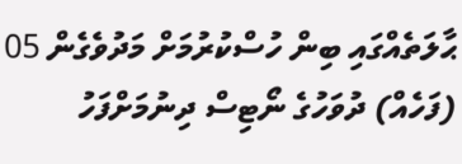ޙާލަތެއްގައި ބިން ހުސްކުރުމަށް މަދުވެގެން 05 (ފަހެއް) ދުވަހުގެ ނޯޓިސް ދިނުމަށްފަހު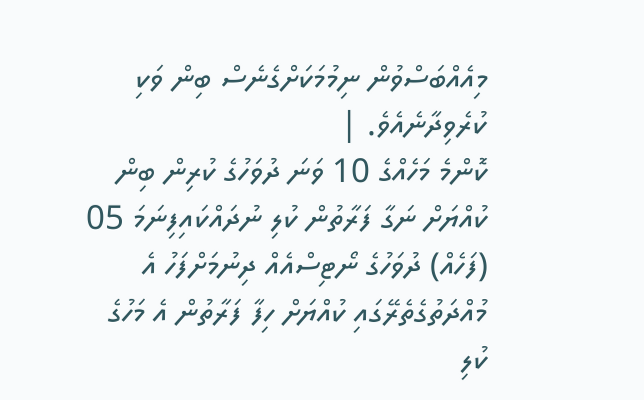މިއެއްބަސްވުން ނިމުމަކަށްގެނެސް ބިން ވަކި ކުރެވިދާނެއެވެ. |
ކޮންމެ މަހެއްގެ 10 ވަނަ ދުވަހުގެ ކުރިން ބިން ކުއްޔަށް ނަގާ ފަރާތުން ކުލި ނުދައްކައިފިނަމަ 05 (ފަހެއް) ދުވަހުގެ ނޯޓިސްއެއް ދިނުމަށްފަހު އެ މުއްދަތުގެތެރޭގައި ކުއްޔަށް ހިފާ ފަރާތުން އެ މަހުގެ ކުލި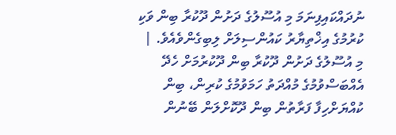ނުދައްކައިފިނަމަ މި އުސޫލުގެ ދަށުން ދޫކުރާ ބިން ވަކި ކުރުމުގެ އިޚްތިޔާރު ކައުންސިލަށް ލިބިގެންވެއެވެ. |
މި އުސޫލުގެ ދަށުން ދޫކުރާ ބިން ދޫކުރުމަށް ހެދޭ އެއްބަސްވުމުގެ މުއްދަތު ހަމަވުމުގެ ކުރިން، ބިން ކުއްޔަށްހިފާ ފަރާތުން ބިން ދޫކޮށްލަން ބޭނުން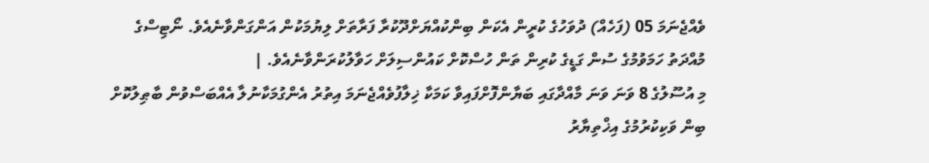ވެއްޖެނަމަ 05 (ފަހެއް) ދުވަހުގެ ކުރީން އެކަން ބިންކުއްޔަށްދޫކުރާ ފަރާތަށް ލިޔުމަކުން އަންގަންވާނެއެވެ. ނޯޓިސްގެ މުއްދަތު ހަމަވުމުގެ ސުން ގަޑީގެ ކުރިން ތަން ހުސްކޮށް ކައުންސިލަށް ހަވާލުކުރަންވާނެއެވެ. |
މި އުސޫލުގެ 8 ވަނަ ވަނަ މާއްދާގައި ބަޔާންފޮށްފައިވާ ކަމަކާ ޚިލާފުވެއްޖެނަމަ އިތުރު އެންގުމަކާނުލާ އެއްބަސްވުން ބާޠިލުކޮށް ބިން ވަކިކުރުމުގެ އިޚްތިޔާރު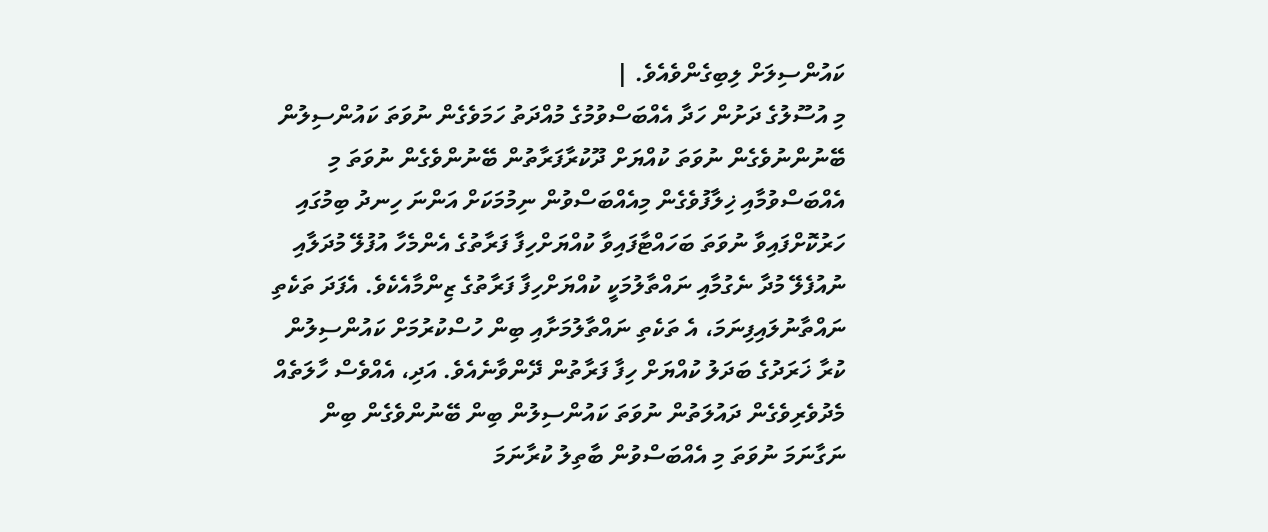ކައުންސިލަށް ލިބިގެންވެއެވެ. |
މި އުސޫލުގެ ދަށުން ހަދާ އެއްބަސްވުމުގެ މުއްދަތު ހަމަވެގެން ނުވަތަ ކައުންސިލުން ބޭނުންނުވެގެން ނުވަތަ ކުއްޔަށް ދޫކުރާފަރާތުން ބޭނުންވެގެން ނުވަތަ މި އެއްބަސްވުމާއި ޚިލާފުވެގެން މިއެއްބަސްވުން ނިމުމަކަށް އަންނަ ހިނދު ބިމުގައި ހަރުކޮށްފައިވާ ނުވަތަ ބަހައްޓާފައިވާ ކުއްޔަށްހިފާ ފަރާތުގެ އެންމެހާ އުފުލޭ މުދަލާއި ނުއުފެލޭ މުދާ ނެގުމާއި ނައްތާލުމަކީ ކުއްޔަށްހިފާ ފަރާތުގެ ޒިންމާއެކެވެ. އެފަދަ ތަކެތި ނައްތާނުލައިފިނަމަ، އެ ތަކެތި ނައްތާލުމަށާއި ބިން ހުސްކުރުމަށް ކައުންސިލުން ކުރާ ޚަރަދުގެ ބަދަލު ކުއްޔަށް ހިފާ ފަރާތުން ދޭންވާނެއެވެ. އަދި، އެއްވެސް ހާލަތެއް މެދުވެރިވެގެން ދައުލަތުން ނުވަތަ ކައުންސިލުން ބިން ބޭނުންވެގެން ބިން ނަގާނަމަ ނުވަތަ މި އެއްބަސްވުން ބާތިލު ކުރާނަމަ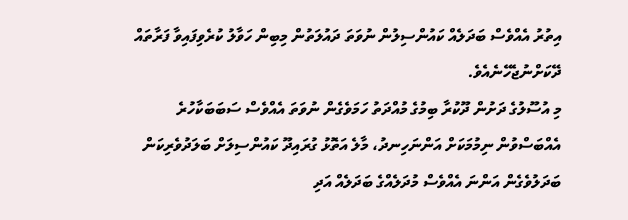އިތުރު އެއްވެސް ބަދަލެއް ކައުންސިލުން ނުވަތަ ދައުލަތުން މިބިން ހަވާލު ކުރެވިފައިވާ ފަރާތައް ދޭކަށްނުޖެހޭނެއެވެ.
މި އުސޫލުގެ ދަށުން ދޫކުރާ ބިމުގެ މުއްދަތު ހަމަވެގެން ނުވަތަ އެއްވެސް ސަބަބަކާހުރެ އެއްބަސްވުން ނިމުމަކަށް އަންނަހިނދު، މާލެ އަތޮޅު ގުރައިދޫ ކައުންސިލަށް ބަލަދުވެރިކަން ބަދަލުވެގެން އަންނަ އެއްވެސް މުދަލެއްގެ ބަދަލެއް އަދި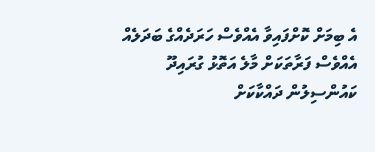އެ ބިމަށް ކޮށްފައިވާ އެއްވެސް ހަރަދެއްގެ ބަދަލެއް އެއްވެސް ފަރާތަކަށް މާލެ އަތޮޅު ގުރައިދޫ ކައުންސިލުން ދައްކާކަށް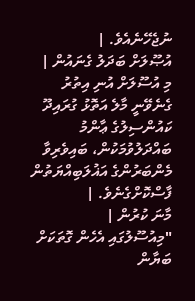ނުޖެހޭނެއެވެ. |
އުޞޫލަށް ބަދަލު ގެނައުން |
މި އުސޫލަށް އުނި އިތުރު ގެނެވޭނީ މާލެ އަތޮޅު ގުރައިދޫ ކައުންސިލުގެ ޢާންމު ބައްދަލުވުމަކުން، ބައިވެރިވާ މެންބަރުންގެ އަޣުލަބިއްޔަތުން ފާސްކޮށްގެނެވެ. |
މާނަ ކުރުން |
"މިއުސޫލުގައި އެހެން ގޮތަކަށް ބަޔާން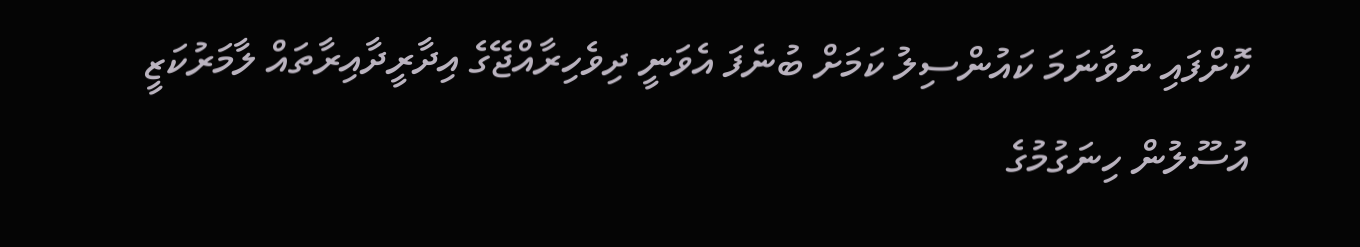ކޮށްފައި ނުވާނަމަ ކައުންސިލު ކަމަށް ބުނެފަ އެވަނީ ދިވެހިރާއްޖޭގެ އިދާރީދާއިރާތައް ލާމަރުކަޒީ އުސޫލުން ހިނަގުމުގެ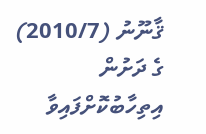ޤާނޫނު (2010/7) ގެ ދަށުން އިތިހާބުކޮށްފައިވާ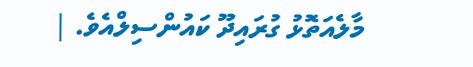މާލެއަތޮޅު ގުރައިދޫ ކައުންސިލްއެވެ. |